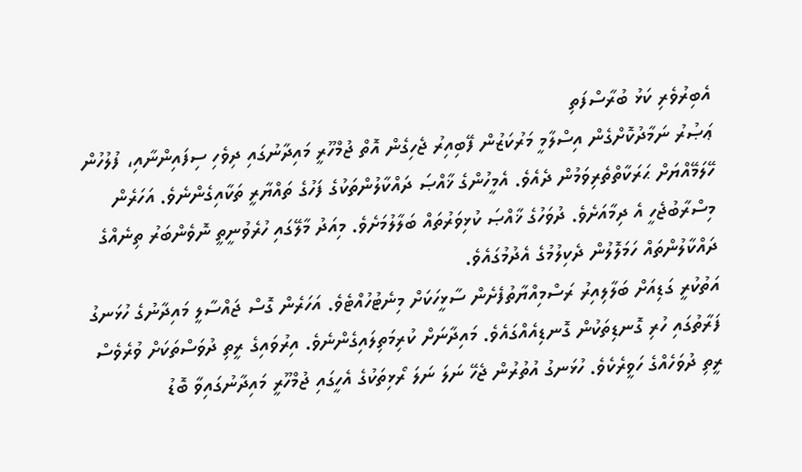އެބިރުވެރި ކަޅު ބުރާސްފަތި
ޢަޞުރު ނަމާދުކޮށްގެން އިސްލާމީ މަރުކަޒުން ފޭބިއިރު ޖެހިގެން އޮތް ޖުމްހޫރީ މައިދާނުގައި ދިވެހި ސިފައިންނާއި، ފުލުހުން ހޭލަމޭއްޔަށް ޙަރަކާތްތެރިވަމުން ދެއެވެ. އެމީހުންގެ ޚާއްޞަ ދައްކާލުންތަކުގެ ފަހުގެ ތައްޔާރީ ތަކާއިގެންނެވެ. އަހަރެން މިސްރާބުޖެހީ އެ ދިމާއަށެވެ. ދުވަހުގެ ޚާއްޞަ ކުޅިވަރުތައް ބަލާލުމަށެވެ. މިއަދު މާލޭގައި ހުރެވުނީތީ ނޮވެންބަރު ތިނެއްގެ ދައްކާލުންތައް ހަމަލޮލުން ދެކިލުމުގެ އެދުމުގައެވެ.
އަތުކުރީ ގަޑިއަށް ބަލާލިއިރު ރަސްމިއްޔާތުފެށެން ސާޅީހަކަށް މިނެޓުހުއްޓެވެ. އަހަރެން ގޮސް ޖައްސާލީ މައިދާނުގެ ހުޅަނގު ފަރާތުގައި ހުރި ގޮނޑިތަކުން ގޮނޑިއެއްގައެވެ. މައިދާނަށް ކުރިމަތިލައިގެންނެވެ. އިރުވައިގެ ރީތި ދުވަސްތަކަށް ވުރެވެސް ރީތި ދުވަހެއްގެ ހަވީރެކެވެ. ހުޅަނގު އުތުރުން ޖެހޭ ނަލަ ނަލަ ރޯޅިތަކުގެ އެހީގައި ޖުމްހޫރީ މައިދާނުގައިވާ ބޮޑު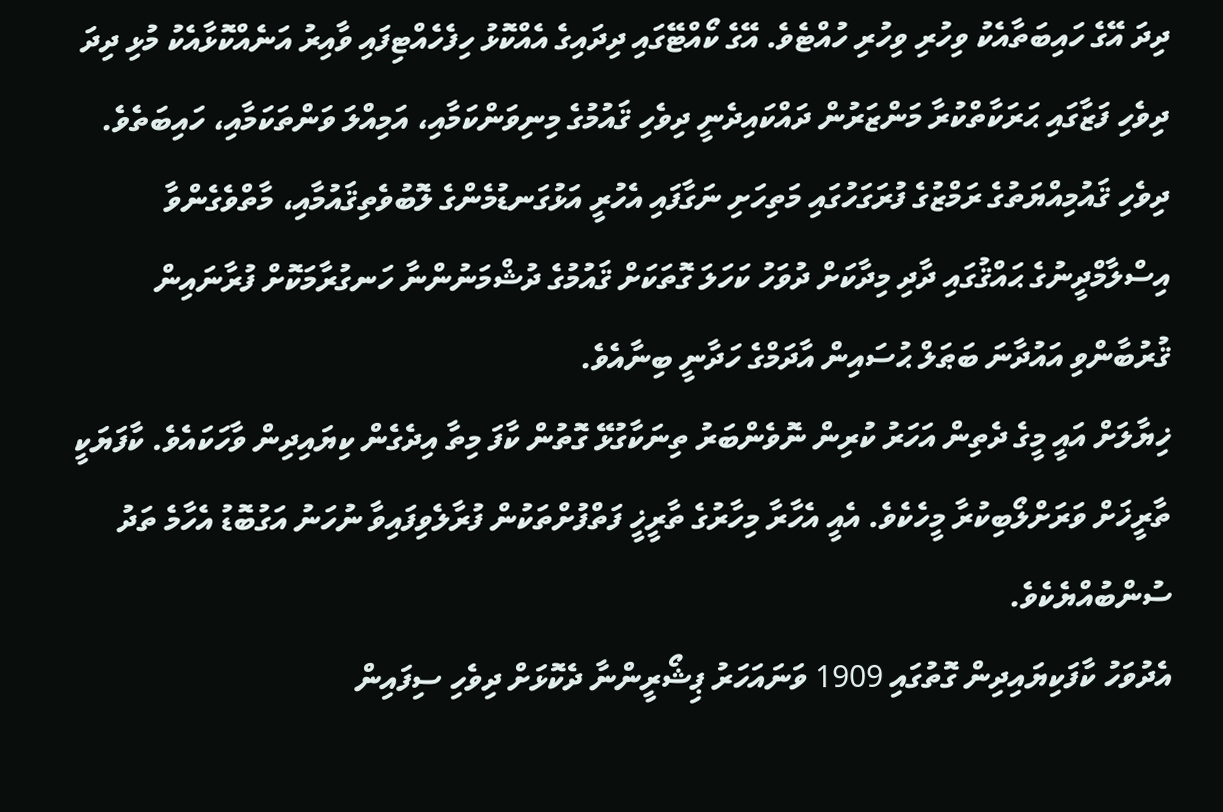ދިދަ އޭގެ ހައިބަތާއެކު ވިހުރި ވިހުރި ހުއްޓެވެ. އޭގެ ކޯއްޓޭގައި ދިދައިގެ އެއްކޮޅު ހިފެހެއްޓިފައި ވާއިރު އަނެއްކޮޅާއެކު މުޅި ދިދަ ދިވެހި ފަޒާގައި ޙަރަކާތްކުރާ މަންޒަރުން ދައްކައިދެނީ ދިވެހި ޤައުމުގެ މިނިވަންކަމާއި، އަމިއްލަ ވަންތަކަމާއި، ހައިބަތެވެ. ދިވެހި ޤައުމިއްޔަތުގެ ރަމްޒުގެ ފުރަގަހުގައި މަތިހަށި ނަގާފައި އެހުރީ އަޅުގަނޑުމެންގެ ލޮބުވެތިޤައުމާއި، މާތްވެގެންވާ އިސްލާމްދީނުގެ ޙައްޤުގައި ދާދި މިދާކަށް ދުވަހު ކަހަލަ ގޮތަކަށް ޤައުމުގެ ދުޝްމަނުންނާ ހަނގުރާމަކޮށް ފުރާނައިން ޤުރުބާންވި އައުދާނަ ބަޠަލް ޙުސައިން އާދަމްގެ ހަދާނީ ބިނާއެވެ.
ޚިޔާލަށް އައީ މީގެ ދެތިން އަހަރު ކުރިން ނޮވެންބަރު ތިނަކާގުޅޭ ގޮތުން ކާފަ މިތާ އިދެގެން ކިޔައިދިން ވާހަކައެވެ. ކާފަޔަކީ ތާރީޚަށް ވަރަށްލޯބިކުރާ މީހެކެވެ. އެއީ އެހާރާ މިހާރުގެ ތާރީޚީ ފަތްފުށްތަކުން ފުރާލެވިފައިވާ ނުހަނު އަގުބޮޑު އެހާމެ ތަދު ސުންބުއްޔެކެވެ.
އެދުވަހު ކާފަކިޔައިދިން ގޮތުގައި 1909 ވަނައަހަރު ޕިޝޯރީންނާ ދެކޮޅަށް ދިވެހި ސިފައިން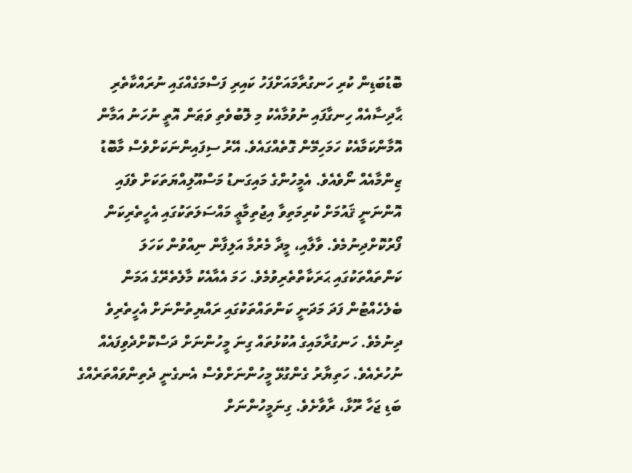ބޮޑުބަޑިން ކުރި ހަނގުރާމައަށްފަހު ކައިރި ފަސްމަގެއްގައި ނުރައްކާތެރި ޙާދިސާއެއް ހިނގާފައި ނުވުމާއެކު މި ލޮބުވެތި ވަޠަން އޮތީ ނުހަނު އަމާން އޮމާންކަމާއެކު ހަމަހިމޭން ގޮތެއްގައެވެ. އޭރު ސިފައިންނަކަށްވެސް މާބޮޑު ޒިންމާއެއް ނޯވެއެވެ. އެމީހުންގެ މައިގަނޑު މަސްއޫލިއްޔަތަކަށް ވެފައި އޮންނަނީ ޤައުމަށް ކުރިމަތިވާ އިޖުތިމާޢީ މައްސަލަތަކުގައި އެހީތެރިކަން ފޯރުކޮށްދިނުމެވެ. ވާލާއި، މީދާ މެރުމާ އަލިފާން ނިއްވުން ކަހަލަ ކަންތައްތަކުގައި ޙަރަކާތްތެރިވުމެވެ. ހަމަ އެއާއެކު މާލެތެރޭގެ އަމަން ބެލެހެއްޓުން ފަދަ މަދަނީ ކަންތައްތަކުގައި ރައްޔިތުންނަށް އެހީތެރިވެ ދިނުމެވެ. ހަނގުރާމައިގެ އުކުޅުތައް ގިނަ މީހުންނަށް ދަސްކޮށްދެވިފައެއް ނުހުރެއެވެ. ހަތިޔާރު ގެންގުޅޭ މީހުންނަށްވެސް އެނގެނީ ދެތިންވައްތަރެއްގެ ބަޑި ޖަހާ ރޫޅާ، ރާވާށެވެ. ގިނަމީހުންނަށް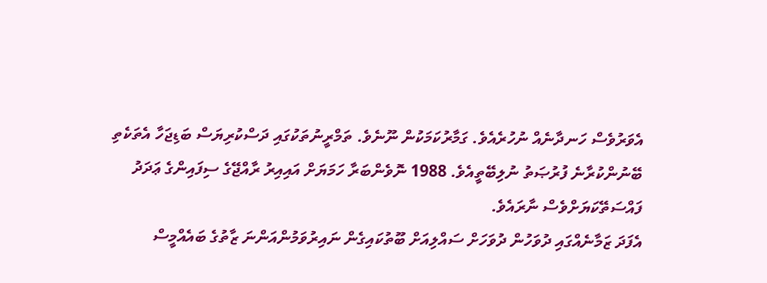އެވަރުވެސް ހަނދާނެއް ނުހުރެއެވެ. ގަމާރުކަމަކުން ނޫނެވެ. ތަމްރީނުތަކުގައި ދަސްކުރިޔަސް ބަޑިޖަހާ އެތަކެތި ބޭނުންކުރާނެ ފުރުޞަތު ނުލިބޭތީއެވެ. 1988 ނޮވެންބަރާ ހަމަޔަށް އައިއިރު ރާއްޖޭގެ ސިފައިންގެ ޢަދަދު ފައްސަތޭކަޔަށްވެސް ނާރައެވެ.
އެފަދަ ޒަމާނެއްގައި ދުވަހުން ދުވަހަށް ސައްލިއަށް ބޫތުކައިގެން ނައިރުވަމުންއަންނަ ޒާތުގެ ބައެއްމީސް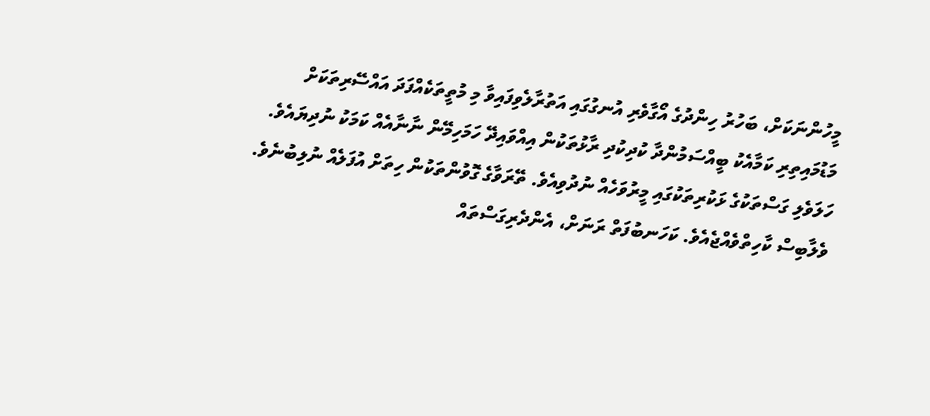މީހުންނަކަށް، ބަހުރު ހިންދުގެ އޯގާވެރި އުނގުގައި އަތުރާލެވިފައިވާ މި މުތީތަކެއްފަދަ އައްސޭރިތަކަށް މަޑުމައިތިރި ކަމާއެކު ބީއްސަމުންދާ ކުދިކުދި ރާޅުތަކުން އިއްވައިދޭ ހަމަހިމޭން ނާނާއެއް ކަމަކު ނުދިޔައެވެ. ހަލަވެލި ގަސްތަކުގެ ޅަކުރިތަކުގައި މީރުވަހެއް ނުދުވިއެވެ. ތޭރަވާގެ ގޮވުންތަކުން ހިތަށް އުފަލެއް ނުލިބުނެވެ. ވެލާބިސް ކާހިތްވެއްޖެއެވެ. ކަހަނބުފަތް ރަނަށް، އެންދެރިގަސްތައް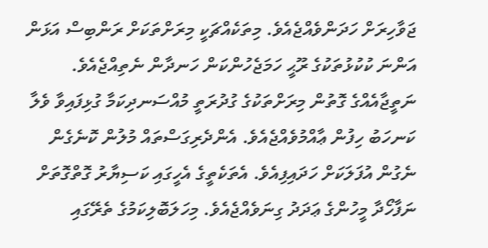ޖަވާހިރަށް ހަދަންވެއްޖެއެވެ. މިތަކެއްޗަކީ މިރަށްތަކަށް ރަންބިސް އަޅަން އަންނަ ކުކުޅުތަކުގެ ރޫޙީ ހަމަޖެހުންކަން ހަނދާން ނެތިއްޖެއެވެ.
ނަތީޖާއެއްގެ ގޮތުން މިރަށްތަކުގެ ގުދުރަތީ މުއްސަނދިކަމާ ގުޅިފައިވާ ވެލާ ކަނހަބު ހިފުން ޢާއްމުވެއްޖެއެވެ. އެންދެރިގަސްތައް މުލުން ކޮނެގެން ނެގުން އުފަލަކަށް ހަދައިފިއެވެ. އެތަކެތީގެ އެހީގައި ކަސިޔާރު ގޮތްގޮތަށް ނަފާހޯދާ މީހުންގެ ޢަދަދު ގިނަވެއްޖެއެވެ. މިހަލަބޮލިކަމުގެ ތެރޭގައި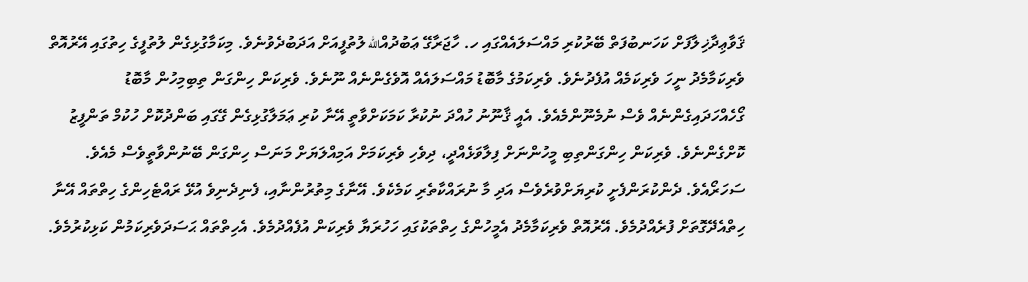ޤަވާޢިދާޚިލާފަށް ކަހަނބުފަތް ބޭރުކުރި މައްސަލައެއްގައި ހ. ހާޖަރާގޭ ޢަބުދުއްالله ލުތުފީއަށް އަދަބުދެވުނެވެ. މިކަމާގުޅިގެން ލުތުފީގެ ހިތުގައި އޭރުއޮތް ވެރިކަމާމެދު ނީހަ ވެރިކަމެއް އުފެދުނެވެ. ވެރިކަމުގެ މާބޮޑު މައްސަލައެއް އޮވެގެންނެއް ނޫނެވެ. ވެރިކަން ހިންގަން ތިބިމިހުން މާބޮޑު ގޯހެއްހަދައިގެންނެއް ވެސް ނުމެނޫންމެއެވެ. އެއީ ޤާނޫނު ހުއްދަ ނުކުރާ ކަމަކަށްވާތީ އޭނާ ކުރި ޢަމަލާގުޅިގެން ގޭގައި ބަންދުކޮށް ހުކުމް ތަންފީޒު ކޮށްގެންނެވެ. ވެރިކަން ހިންގަންތިބި މީހުންނަށް ފިލާވަޅެއްދީ، ދިވެހި ވެރިކަމަށް އަމިއްލަޔަށް މަނަސް ހިންގަން ބޭނުންވާތީވެސް މެއެވެ.
ސަހަރޯއެވެ. ދެންކުރަންފެށީ ކުރިޔަށްވުރެވެސް އަދި މާ ނުރައްކާތެރި ކަމެކެވެ. އޭނާގެ މިތުރުންނާއި، ފެނިދެނިވެ އުޅޭ ރައްޓެހިންގެ ހިތްތައް އޭނާ ހިތްއެދޭގޮތަށް ފުރެއްދުމެވެ. އޭރުއޮތް ވެރިކަމާމެދު އެމީހުންގެ ހިތްތަކުގައި ހަހުރަޔާ ވެރިކަން އުފެއްދުމެވެ. އެހިތްތައް ޙަސަދަވެރިކަމުން ކަޅިކުރުމެވެ.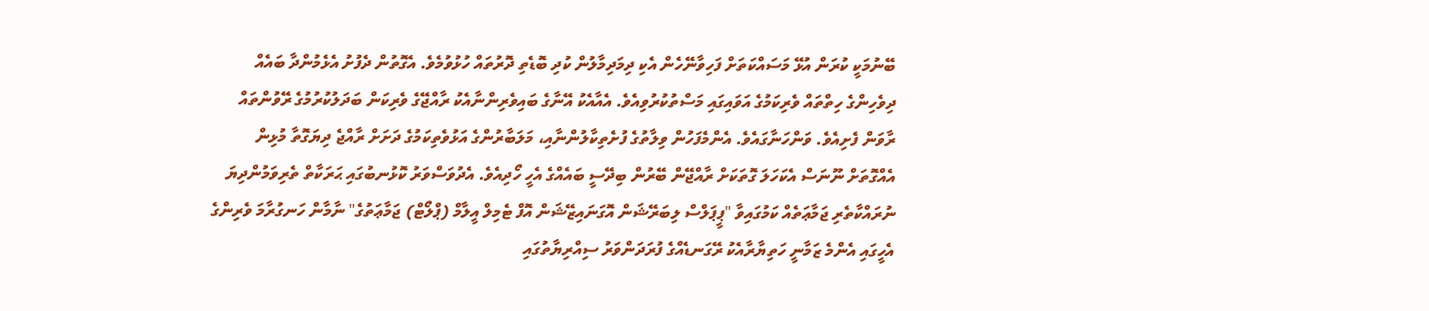ބޭނުމަކީ ކުރަން އުޅޭ މަސައްކަތަށް ފަހިވާނޭހެން އެކި ދިމަދިމާލުން ކުދި ބޮޑެތި ދޮރުތައް ހުޅުވުމެވެ. އެގޮތުން ދެފުށު އެޅެމުންދާ ބައެއް ދިވެހިންގެ ހިތްތައް ވެރިކަމުގެ އަވައިގައި މަސްތުކުރުވިއެވެ. އެއާއެކު އޭނާގެ ބައިވެރިންނާއެކު ރާއްޖޭގެ ވެރިކަން ބަދަލުކުރުމުގެ ރޭވުންތައް ރާވަން ފެށިއެވެ. ވަންހަނާގައެވެ. އެންމެފަހުން ވިލާތުގެ ފުށެތިކާލުންނާއި، މަލަބާރުންގެ އަޅުވެތިކަމުގެ ދަށަށް ރާއްޖެ ދިޔަގޮތާ މުޅިން އެއްގޮތަށް ނޫނަސް އެކަހަލަ ގޮތަކަށް ރާއްޖޭން ބޭރުން ބިދޭސީ ބައެއްގެ އެހީ ހޯދިއެވެ. އެދުވަސްވަރު ކޮޅުނބުގައި ޙަރަކާތް ތެރިވަމުންދިޔަ ނުރައްކާތެރި ޖަމާޢަތެއް ކަމުގައިވާ "ޕީޕަލްސް ލިބަރޭޝަން އޮގަނައިޒޭޝަން އޮފް ޓެމިލް އީލާމް (ޕްލޯޓް) ޖަމާޢަތުގެ" ނާމާން ހަނގުރާމަ ވެރިންގެ އެހީގައި އެންމެ ޒަމާނީ ހަތިޔާރާއެކު ރޭގަނޑެއްގެ ފުރަދަންވަރު ސިއްރިޔާތުގައި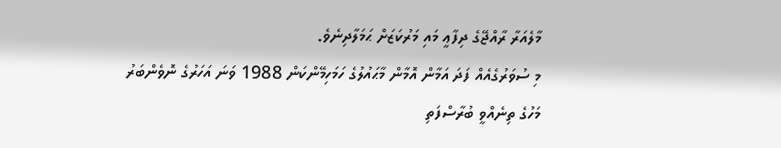މާލެއަރާ ރާއްޖޭގެ ދިފާޢީ މައި މަރުކަޒަށް ޙަމަލާދިނެވެ.
މި ސުވަރުގެއެއް ފަދަ އަމާން އޮމާން މާޙައުލުގެ ހަމަހިމޭންކަން 1988 ވަނަ އަހަރުގެ ނޮވެންބަރު މަހުގެ ތިނެއްވީ ބުރާސްފަތި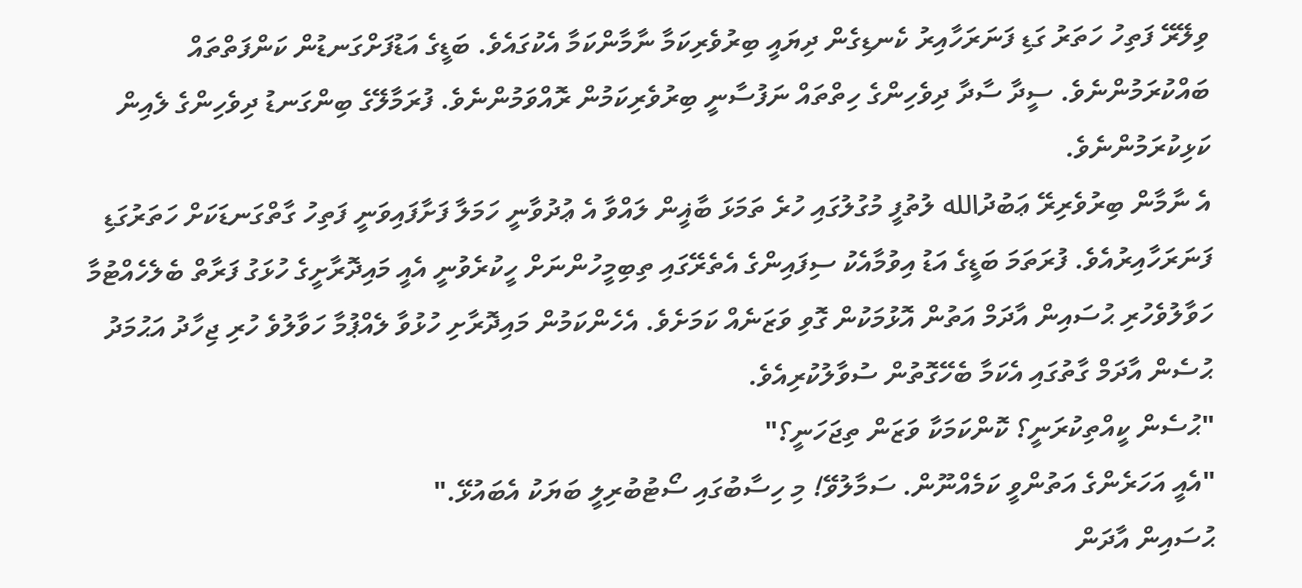ވިލޭރޭ ފަތިހު ހަތަރު ގަޑި ފަނަރަހާއިރު ކެނޑިގެން ދިޔައީ ބިރުވެރިކަމާ ނާމާންކަމާ އެކުގައެވެ. ބަޑީގެ އަޑުފަށްގަނޑުން ކަންފަތްތައް ބައްކުރަމުންނެވެ. ސީދާ ސާދާ ދިވެހިންގެ ހިތްތައް ނަފުސާނީ ބިރުވެރިކަމުން ރޮއްވަމުންނެވެ. ފުރަމާލޭގެ ބިންގަނޑު ދިވެހިންގެ ލެއިން ކަޅިކުރަމުންނެވެ.
އެ ނާމާން ބިރުވެރިރޭ ޢަބުދުالله ލުތުފީ މުގުލުގައި ހުރެ ތަމަޅަ ބާޣީން ލައްވާ އެ ޢުދުވާނީ ހަމަލާ ފަށާފައިވަނީ ފަތިހު ގާތްގަނޑަކަށް ހަތަރުގަޑި ފަނަރަހާއިރުއެވެ. ފުރަތަމަ ބަޑީގެ އަޑު އިވުމާއެކު ސިފައިންގެ އެތެރޭގައި ތިބިމީހުންނަށް ހީކުރެވުނީ އެއީ މައިދޮރާށީގެ ހުޅަގު ފަރާތް ބެލެހެއްޓުމާ ހަވާލުވެހުރި ޙުސައިން އާދަމް އަތުން އޮޅުމަކުން ގޮވި ވަޒަނެއް ކަމަށެވެ. އެހެންކަމުން މައިދޮރާށި ހުޅުވާ ލެއްޕުމާ ހަވާލުވެ ހުރި ޖިހާދު އަޙުމަދު ޙުސެން އާދަމް ގާތުގައި އެކަމާ ބެހޭގޮތުން ސުވާލުކުރިއެވެ.
"ޙުސެން ކީއްތިކުރަނީ؟ ކޮންކަމަކާ ވަޒަން ތިޖަހަނީ؟"
"އެއީ އަހަރެންގެ އަތުންވީ ކަމެއްނޫން. ސަމާލުވޭ! މި ހިސާބުގައި ސޯޓުބުރިލީ ބަޔަކު އެބައުޅޭ."
ޙުސައިން އާދަން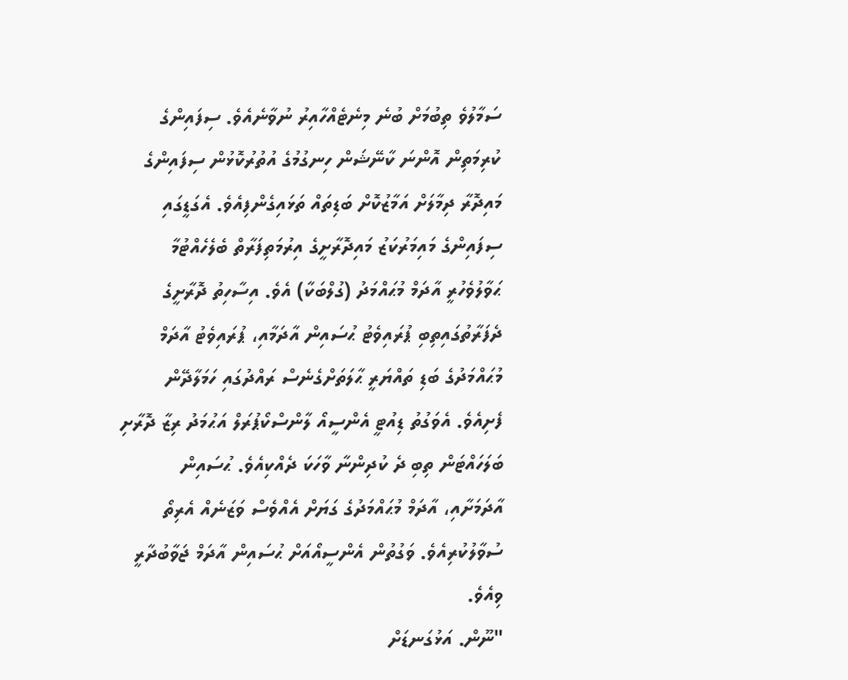ސަމާލުވެ ތިބުމަށް ބުނެ މިނެޓެއްހާއިރު ނުވާނެއެވެ. ސިފައިންގެ ކުރިމަތިން އޮންނަ ކާނޭޝަން ހިނގުމުގެ އުތުރުކޮޅުން ސިފައިންގެ މައިދޮރާ ދިމާލަށް އަމާޒުކޮށް ބަޑިތައް ތަޅައިގެންފިއެވެ. އެގަޑީގައި ސިފައިންގެ މައިމަރުކަޒު މައިދޮރާށީގެ އިރުމަތިފަރާތް ބެލެހެއްޓުމާ ޙަވާލުވެހުރީ އާދަމް މުޙައްމަދު (ގުލްބަކާ) އެވެ. އިސާހިތު ދޮރާށީގެ ދެފަރާތުގައިތިބި ޕުރައިވެޓު ޙުސައިން އާދަމާއި، ޕުރައިވެޓު އާދަމް މުޙައްމަދުގެ ބަޑި ތައްޔަރީ ޙާލަތަށްގެނެސް ރައްދުގައި ހަމަލާދޭން ފެށިއެވެ. އެވަގުތު ޑިއުޓީ އެންސީއޯ ލާންސްކޯޕުރަލް އަޙުމަދު ރިޒާ ދޮރާށި ބަލަހައްޓަން ތިބި ދެ ކުދިންނާ ވާހަކަ ދެއްކިއެވެ. ޙުސައިން އާދަމަށާއި، އާދަމް މުޙައްމަދުގެ ގަޔަށް އެއްވެސް ވަޒަނެއް އެރިތޯ ސުވާލުކުރިއެވެ. ވަގުތުން އެންސީއޯއަށް ޙުސައިން އާދަމް ޖަވާބުދާރީ ވިއެވެ.
"ނޫން. އަޅުގަނޑަށް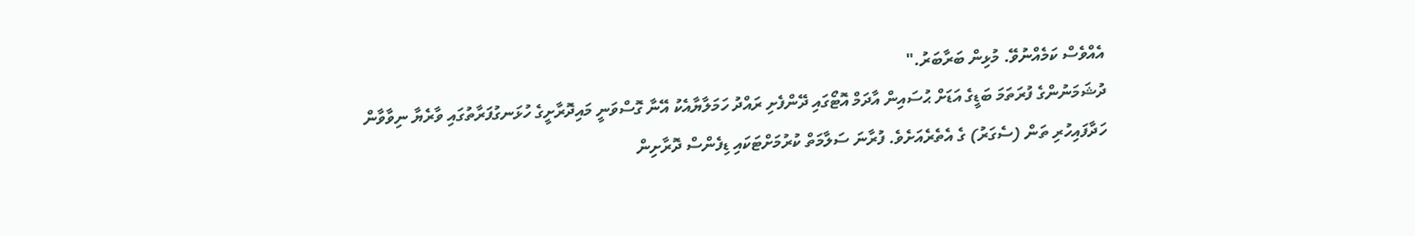އެއްވެސް ކަމެއްނުވޭ. މުޅިން ބަރާބަރު."
ދުޝަމަނުންގެ ފުރަތަމަ ބަޑީގެ އަޑަށް ޙުސައިން އާދަމް އޮޓޯގައި ދޭންފެށި ރައްދު ހަމަލާޔާއެކު އޭނާ ގޮސްވަނީ މައިދޮރާށީގެ ހުޅަނގުފަރާތުގައި ވާރެޔާ ނިވާވާން ހަދާފައިހުރި ތަން (ސެގަރު) ގެ އެތެރެއަށެވެ. ފުރާނަ ސަލާމަތް ކުރުމަށްޓަކައި ޑިފެންސް ދޮރާށިން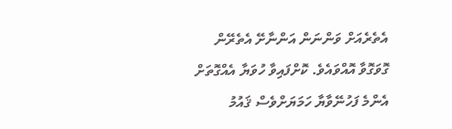އެތެރެއަށް ވަންނަން އަންނާށޭ އެތެރޭން ގޮވަގޮވާ އޮއްވައެވެ. ކޮށްފައިވާ ހުވަޔާ އެއްގޮތަށް އެންމެ ފަހުނޭވާޔާ ހަމަޔަށްވެސް ޤައުމު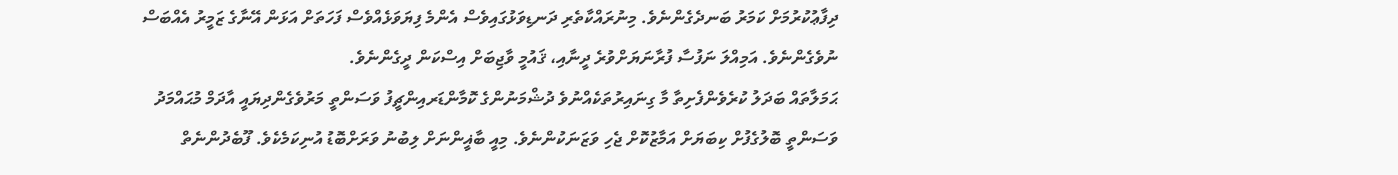ދިފާޢުކުރުމަށް ކަމަރު ބަނދެގެންނެވެ. މިނުރައްކާތެރި ދަނޑިވަޅުގައިވެސް އެންމެ ފިޔަވަޅެއްވެސް ފަހަތަށް އަޅަން އޭނާގެ ޒަމީރު އެއްބަސް ނުވެގެންނެވެ. އަމިއްލަ ނަފުސާ ފުރާނަޔަށްވުރެ ދީނާއި، ޤައުމީ ވާޖިބަށް އިސްކަން ދީގެންނެވެ.
ޙަމަލާތައް ބަދަލު ކުރެވެންފެށިތާ މާ ގިނައިރުތަކެއްނުވެ ދުޝްމަނުންގެ ކޮމާންޑަރއިންޗީފު ވަސަންތީ މަރުވެގެންދިޔައީ އާދަމް މުޙައްމަދު ވަސަންތީ ބޮލުގެފުށް ކިބަޔަށް އަމާޒުކޮށް ޖެހި ވަޒަނަކުންނެވެ. މިއީ ބާޣީންނަށް ލިބުނު ވަރަށްބޮޑު އުނިކަމެކެވެ. ފޫބެދުންނެތް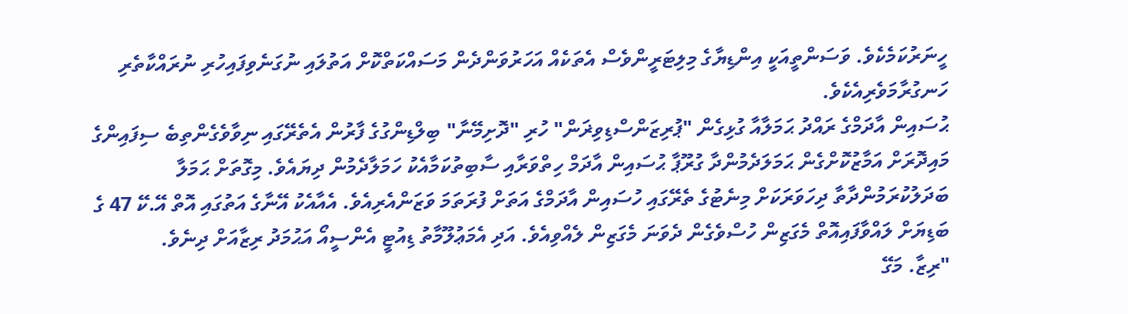ހީނަރުކަމެކެވެ. ވަސަންތީއަކީ އިންޑިޔާގެ މިލިޓަރީންވެސް އެތަކެއް އަހަރުވަންދެން މަސައްކަތްކޮށް އަތުލައި ނުގަނެވިފައިހުރި ނުރައްކާތެރި ހަނގުރާމަވެރިއެކެވެ.
ޙުސައިން އާދަމްގެ ރައްދު ޙަމަލާއާ ގުޅިގެން "ޕުރިޒަންސްޑިވިޜަން" ހުރި "ދޮށިމޭނާ" ބިލްޑިންގުގެ ފާރުން އެތެރޭގައި ނިވާވެގެންތިބެ ސިފައިންގެ މައިދޮރަށް އަމާޒުކޮށްގެން ޙަމަލަދެމުންދާ ގުރޫޕާ ޙުސައިން އާދަމް ހިތްވަރާއި ސާބިތުކަމާއެކު ހަމަލާދެމުން ދިޔައެވެ. މިގޮތަށް ޙަމަލާ ބަދަލުކުރަމުންދާތާ ދިހަވަރަކަށް މިނެޓުގެ ތެރޭގައި ހުސައިން އާދަމްގެ އަތަށް ފުރަތަމަ ވަޒަންއެރިއެވެ. އެއާއެކު އޭނާގެ އަތުގައި އޮތް އޭ.ކޭ 47 ގެ ބަޑިޔަށް ލައްވާފައިއޮތް މެގަޒިން ހުސްވެގެން ދެވަނަ މެގަޒިން ލެއްވިއެވެ. އަދި އެމަޢުލޫމާތު ޑިއުޓީ އެންސީއޯ އަޙުމަދު ރިޒާއަށް ދިނެވެ.
"ރިޒާ. މަގޭ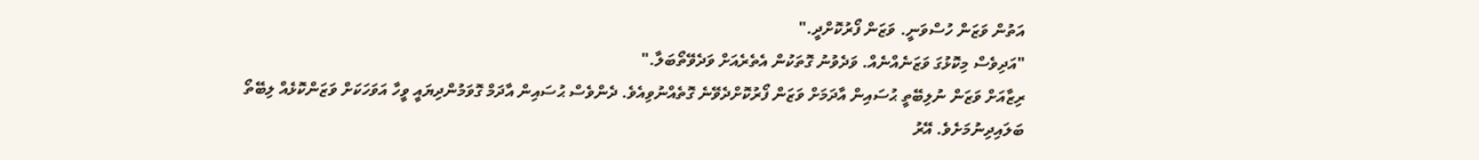އަތުން ވަޒަން ހުސްވަނީ. ވަޒަން ފޯރުކޮށްދީ."
"އަދިވެސް މިކޮޅުގަ ވަޒަނެއްނެއް. ވަދެވުނު ގޮތަކުން އެތެރެއަށް ވަދެވޭތޯބަލާ."
ރިޒާއަށް ވަޒަން ނުލިބޭތީ ޙުސައިން އާދަމަށް ވަޒަން ފޯރުކޮށްދެވޭނެ ގޮތެއްނުވިއެވެ. ދެންވެސް ޙުސައިން އާދަމް ގޮވަމުންދިޔައީ ވީހާ އަވަހަކަށް ވަޒަންކޮޅެއް ލިބޭތޯ ބަލައިދިނުމަށެވެ. އޭރު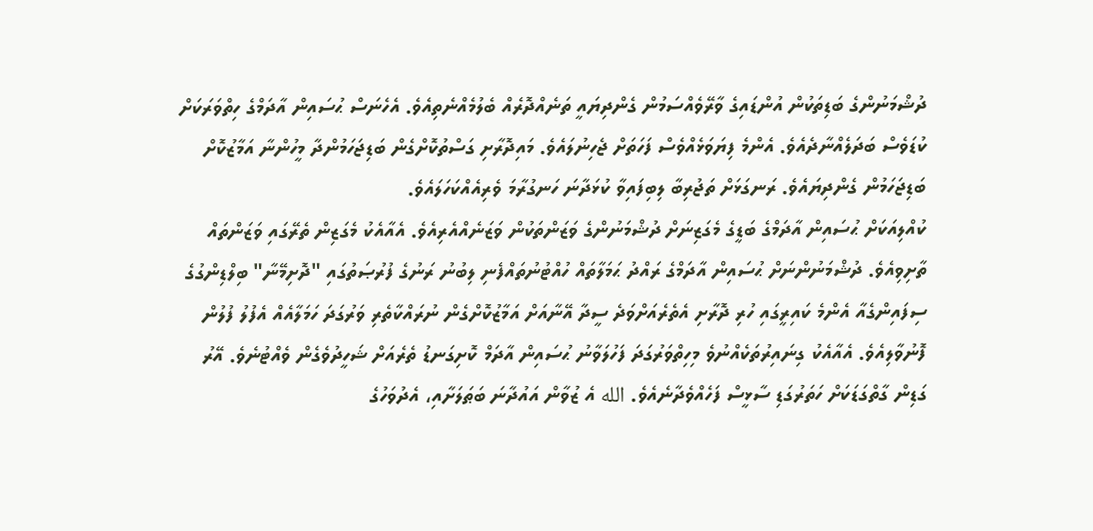ދުޝްމަނުންގެ ބަޑިތަކުން އުންޑައިގެ ވާރޭވެއްސަމުން ގެންދިޔައީ ތަނެއްދޮރެއް ބެލުމެއްނެތިއެވެ. އެހެނަސް ޙުސައިން އާދަމްގެ ހިތްވަރަކަށް ކުޑަވެސް ބަދަލެއްނާދެއެވެ. އެންމެ ފިޔަވަޅެއްވެސް ފަހަތަށް ޖެހިނުލައެވެ. މައިދޮރާށި ގަސްތުކޮށްގެން ބަޑިޖަހަމުންދާ މީހުންނާ އަމާޒުކޮށް ބަޑިޖަހަމުން ގެންދިޔައެވެ. ރަނގަޅަށް ތަޖުރިބާ ލިބިފައިވާ ކުޅަދާނަ ހަނގުރާމަ ވެރިއެއްކަހަލައެވެ.
ކުއްލިއަކަށް ޙުސައިން އާދަމްގެ ބަޑީގެ މެގަޒިނަށް ދުޝްމަނުންގެ ވަޒަންތަކުން ވަޒަނެއްއެރިއެވެ. އެއާއެކު މެގަޒިން ތެރޭގައި ވަޒަންތައް ތާށިވިއެވެ. ދުޝްމަނުންނަށް ޙުސައިން އާދަމްގެ ރައްދު ޙަމަލާތައް ހުއްޓުނުތައްފެނި ލިބުނު ރަނުގެ ފުރުޞަތުގައި "ދޮށިމޭނާ" ބިލްޑިންގުގެ ސިފައިންގެއާ އެންމެ ކައިރީގައި ހުރި ދޮރާށި އެތެރެއަށްވަދެ ސީދާ އޭނާއަށް އަމާޒުކޮށްގެން ނުރައްކާތެރި ވަރުގަދަ ހަމަލާއެއް އެފުލު ފުލުން ފޮނުވާލިއެވެ. އެއާއެކު ގިނައިރުތަކެއްނުވެ މިހިތްވަރުގަދަ ފަހުލަވާނު ޙުސައިން އާދަމް ކޮށިގަނޑު ތެރެއަށް ޝަހީދުވެގެން ވެއްޓުނެވެ. އޭރު ގަޑިން ގާތްގަޑަކަށް ހަތަރުގަޑި ސާޅީސް ފަހެއްވެދާނެއެވެ. الله އެ ޒުވާން އައުދާނަ ބަޠަލަށާއި، އެދުވަހުގެ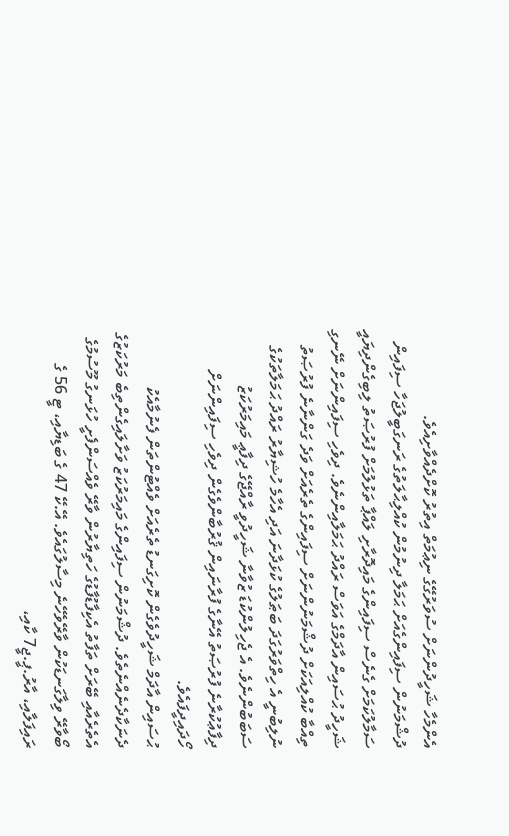އެންމެހާ ޝަހީދުންނަށް ސުވަރުގޭގެ ނިޢުމަތް އިތުރު ކޮށްދެއްވާށިއެވެ.
ދުޝްމަނުން ސިފައިންގެއަށް ޙަމަލާ ދިނުމުން ކުއްލިޙާލަތުގެ ރަނގަބީލުޖަހާ ސިފައިން ސަމާލުކަމަށް ގެނެސް ސިފައިންގެ މައިދޮރާށި ލައްޕާ ތަޅުލުމަށް ފުރުޞަތު ލިބިގެންދިޔައީ ޝަހީދު ޙުސައިން އާދަމްގެ އަވަސް ރައްދު ޙަމަލާއިންނެވެ. ދިވެހި ސިފައިންނަށް ނޭނގި ތިއްބާ ކުއްލިއަކަށް ދުޝްމަނުންނަށް ސިފައިންގެ ތެރެއަށް ވަދެ ގަންނާނެ ފުރުޞަތު ނުލިބުނީ އެ ހިތްވަރުގަދަ ބަޠަލުގެ ކުޅަދާނަ އަދި އެހާމެ ހުޝިޔާރު ރައްދު ޙަމަލާތަކުގެ ސަބަބުންނެވެ. އެ ޖެހިލުންކުޑަ ޒުވާނާ ޝަހީދުވީ ރާއްޖޭގެ ދިފާޢީ މައިމަރުކަޒު ދިފާޢުކުރާނެ ފުރުޞަތު އޭނާގެ ފުރާނައިން ޤުރުބާންވެގެން ދިވެހި ސިފައިންނަށް ހޯދައިދީފައެވެ.
ޙުސައިން އާދަމް ޝަހީދުވެގެން ކޮށިގަނޑު ތެރެއަށް ވެއްޓުންތަން ފެނުމާއެކު ދެނަކާދެނެއްނެތެވެ. ދުޝްމަނުން ސިފައިންގެ މައިމަރުކަޒު ވަށާލައިގެންތިބެ މަރުކަޒުގެ އެތެރެއާއި ބޭރަށް ތަފާތު އެކިފާޑުފާޑުގެ ހަތިޔާރުން ވާރޭ ވެއްސަންފެށީ ހުޅަނގު މޫސުމުގެ ބޯވާރޭ ވިލާގަނޑަކުން ވާރޭވެހޭނެ މިސާލުގައެވެ. އޭ.ކޭ 47 ގެ ބަޑިޔާއި، ޓީ 56 ގެ ރައިފަލާއި، އާރު.ޕީ.ޖީ7 ކާއި،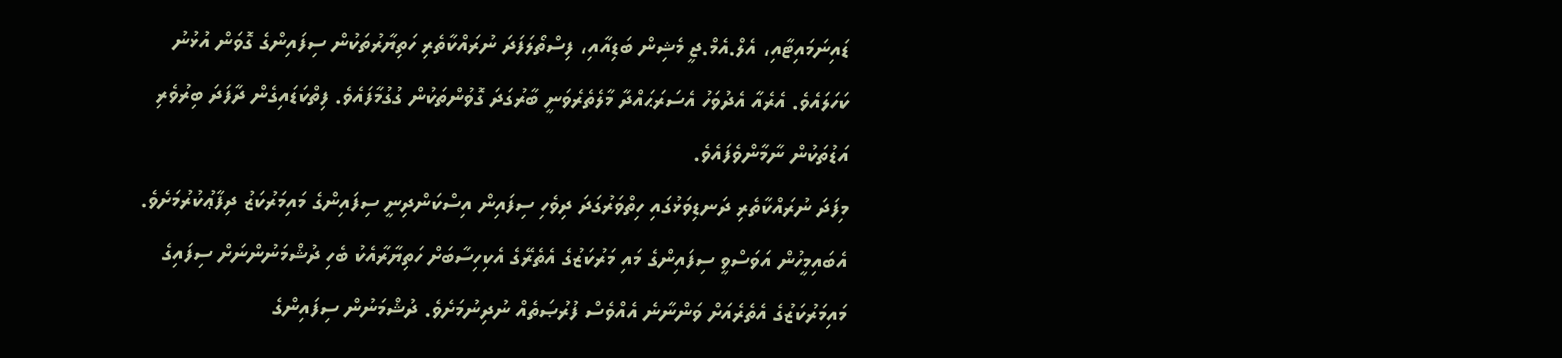ޑައިނަމައިޓާއި، އެލް.އެމް.ޖީ މެޝިން ބަޑިއާއި، ފިސްތޯލަފަދަ ނުރައްކާތެރި ހަތިޔާރުތަކުން ސިފައިންގެ ގޮވަން އުޅުނު ކަހަލައެވެ. އެރެއާ އެދުވަހު އެސަރަޙައްދާ މާލެތެރެވަނީ ބާރުގަދަ ގޮވުންތަކުން ގުގުމާފައެވެ. ފިތްކަޑައިގެން ދާފަދަ ބިރުވެރި އަޑުތަކުން ނާމާންވެފައެވެ.
މިފަދަ ނުރައްކާތެރި ދަނޑިވަޅުގައި ހިތްވަރުގަދަ ދިވެހި ސިފައިން އިސްކަންދިނީ ސިފައިންގެ މައިމަރުކަޒު ދިފާޢުކުރުމަށެވެ. އެބައިމީހުން އަވަސްވީ ސިފައިންގެ މައި މަރުކަޒުގެ އެތެރޭގެ އެކިހިސާބަށް ހަތިޔާރާއެކު ބެހި ދުޝްމަނުންނަށް ސިފައިގެ މައިމަރުކަޒުގެ އެތެރެއަށް ވަންނާނެ އެއްވެސް ފުރުޞަތެއް ނުދިނުމަށެވެ. ދުޝްމަނުން ސިފައިންގެ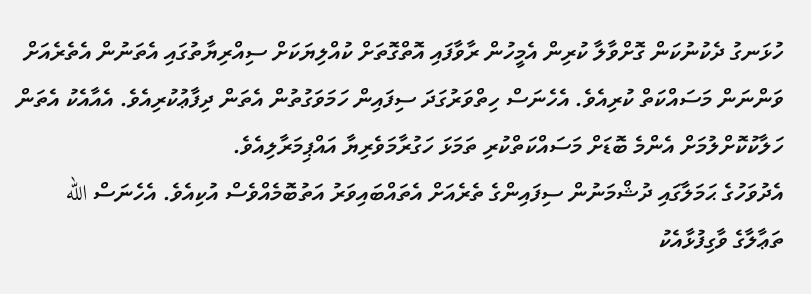ހުޅަނގު ދެކުނުކަން ގޮށްވާލާ ކުރިން އެމީހުން ރާވާފައި އޮތްގޮތަށް ކުއްލިޔަކަށް ސިއްރިޔާތުގައި އެތަނުން އެތެރެއަށް ވަންނަން މަސައްކަތް ކުރިއެވެ. އެހެނަސް ހިތްވަރުގަދަ ސިފައިން ހަމަވަގުތުން އެތަން ދިފާޢުކުރިއެވެ. އެއާއެކު އެތަން ހަލާކުކޮށްލުމަށް އެންމެ ބޮޑަށް މަސައްކަތްކުރި ތަމަޅަ ހަގުރާމަވެރިޔާ އައްޕިމަރާލިއެވެ.
އެދުވަހުގެ ޙަމަލާގައި ދުޝްމަނުން ސިފައިންގެ ތެރެއަށް އެތައްބައިވަރު އަތުބޮމެއްވެސް އުކިއެވެ. އެހެނަސް الله ތަޢާލާގެ ވާގިފުޅާއެކު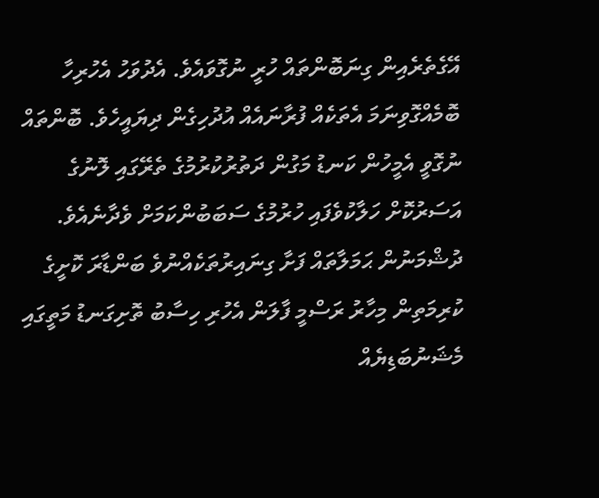އޭގެތެރެއިން ގިނަބޮންތައް ހުރީ ނުގޮވައެވެ. އެދުވަހު އެހުރިހާ ބޮމެއްގޮވިނަމަ އެތަކެއް ފުރާނައެއް އުދުހިގެން ދިޔައީހެވެ. ބޮންތައް ނުގޮވީ އެމީހުން ކަނޑު މަގުން ދަތުރުކުރުމުގެ ތެރޭގައި ލޮނުގެ އަސަރުކޮށް ހަލާކުވެފައި ހުރުމުގެ ސަބަބުންކަމަށް ވެދާނެއެވެ.
ދުޝްމަނުން ޙަމަލާތައް ފަށާ ގިނައިރުތަކެއްނުވެ ބަންޑާރަ ކޮށީގެ ކުރިމަތިން މިހާރު ރަސްމީ ފާލަން އެހުރި ހިސާބު ތޮށިގަނޑު މަތީގައި މެޝަނުބަޑިޔެއް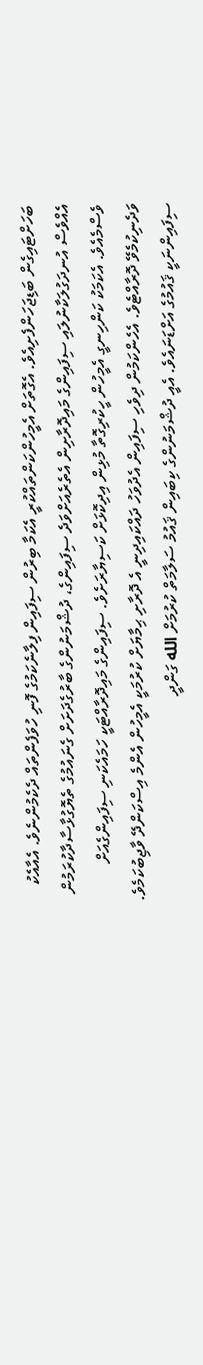ބަހަށްޓައިގެން ބަޑިޖަހަންފެށިއެވެ. އެގޮތަށް އެމީހުންކަންތައްކުރީ އެކަމާ ބިރުން ސިފައިން ފިލާނެކަމުގެ ފޮނި ހުވަފެންތައް ދެކެމުންނެވެ. އެއާއެކު އެއްވެސް އުނދަގުލަކާނުލައި ސިފައިންގެ މައިދޮރާށިން އެތެރެއަށްވަދެ ސިފައިންގެ، ދުޝްމަނުންގެ ބާރުގެދަށަށް ގެނައުމުގެ ތެޔޮގުޅާސާދާކުރަމުން ވެސްމެއެވެ. އެކަމަކު ކަންހިނގީ އެމީހުން ހީކުރިގޮތާ މުޅިން އިދިކޮޅަށް ކަސިޔާރަށެވެ. ސިފައިންގެ މައިދޮރާއްޓަކީ ހަމައެކަނި ސިފައިންގެއަށް ވަދެނިކުމެވޭ ދޮރާއްޓެވެ. އެހެންކަމުން ދިވެހި ސިފައިން އެދުވަހު ދައްކައިދިނީ އެ ދޮރާށި ޙިމާޔަށް ކުރުމަކީ އެމީހުން އެންމެ އިސްކަންދޭ ވާޖިބުކަމެވެ.
ސިފައިންނަކީ ޤައުމުގެ އަށްޑަނައެވެ. އެއީ ދުޝްމަނުންގެ ކިބައިން ޤައުމު ސަލާމަތް ކުރުމަށް الله ގަންދީ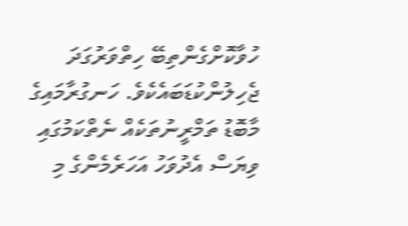ހުވާކޮށްގެންތިބޭ ހިތްވަރުގަދަ ޖެހިލުންކުޑަބައެކެވެ. ހަނގުރާމައިގެ މާބޮޑު ތަމްރީނުތަކެއް ނެތްކަމުގައި ވިޔަސް އެދުވަހު އަހަރެމެންގެ މި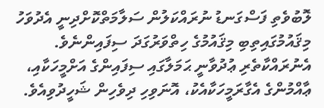ލޮބުވެތި ފަސްގަނޑު ނުރައްކަލުން ސަލާމަތްކޮށްދިނީ އެދުވަހު މިޤައުމުގައިތިބި މިޤައުމުގެ ހިތްވަރުގަދަ ސިފައިންނެވެ.
އެނުރައްކާތެރި ޢުދުވާނީ ޙަމަލާގައި ސިފައިންގެ އަށްމީހަކާއި، ޢާއްމުންގެ އެގާރަމީހަކާއެކު، އޮނަވިހި ދިވެހިން ޝަހީދުވިއެވެ.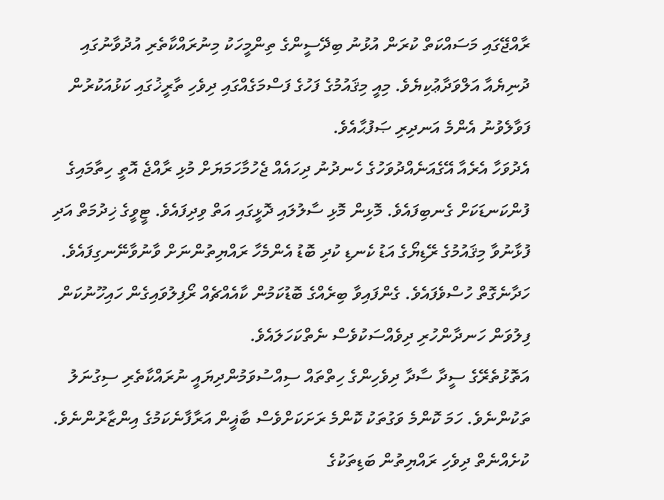ރާއްޖޭގައި މަސައްކަތް ކުރަން އުޅުނު ބިދޭސީންގެ ތިންމީހަކު މިނުރައްކާތެރި އުދުވާނުގައި ދުނިޔެއާ އަލްވަދާޢުކިޔެވެ. މިއީ މިޤައުމުގެ ފަހުގެ ފަސްމަގެއްގައި ދިވެހި ތާރީޚުގައި ކަޅުއަކުރުން ފަވާލެވުނު އެންމެ އަނދިރި ޞަފުޙާއެވެ.
އެދުވަހާ އެރެއާ އޭގެއަނެއްދުވަހުގެ ހެނދުނު ދިހައެއް ޖެހުމާހަމަޔަށް މުޅި ރާއްޖެ އޮތީ ހިތާމައިގެ ފުންކަނޑަކަށް ގެނބިފައެވެ. މޮޅިން މޮޅި ސާލުލައި ދޮޅީގައި އަތް ވިދިފައެވެ. ޓީވީގެ ޚިދުމަތް އަދި ފުޅާނުވާ މިޤައުމުގެ ރޭޑިޔޯގެ އަޑު ކެނޑި ކުދި ބޮޑު އެންމެހާ ރައްޔިތުންނަށް ވާނުވާނޭނގިފައެވެ. ހަދާނެގޮތް ހުސްވެފައެވެ. ގެންފައިވާ ބިރެއްގެ ބޮޑުކަމުން ކާއެއްޗެއް ރޯފިލުވައިގެން ހައިހޫނުކަން ފިލުވަން ހަނދާންހުރި ދިވެއްސަކުވެސް ނެތްކަހަލައެވެ.
އަތޮޅުތެރޭގެ ސީދާ ސާދާ ދިވެހިންގެ ހިތްތައް ސިއްސުވަމުންދިޔައީ ނުރައްކާތެރި ސިގުނަލު ތަކުންނެވެ. ހަމަ ކޮންމެ ވަގުތަކު ކޮންމެ ރަށަކަށްވެސް ބާޣީން އަރާފާނެކަމުގެ އިންޒާރުންނެވެ. ކުށެއްނެތް ދިވެހި ރައްޔިތުން ބަޑިތަކުގެ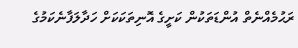ރަޙުމެއްނެތް އުންޑަތަކުން ކަށީގެ އޮނިތަކަކަށް ހަދާލަފާނެކަމުގެ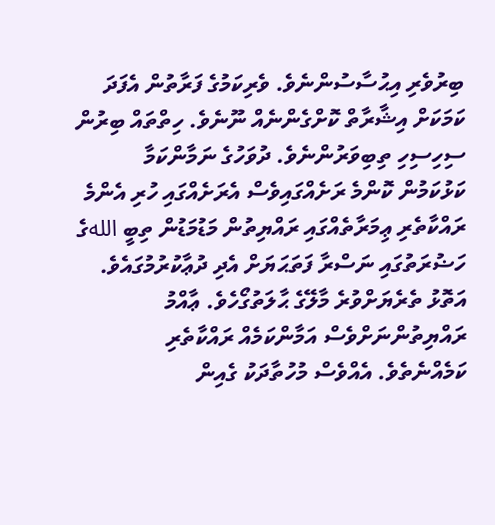ބިރުވެރި އިޙުސާސުންނެވެ. ވެރިކަމުގެ ފަރާތުން އެފަދަ ކަމަކަށް އިޝާރާތް ކޮށްގެންނެއް ނޫނެވެ. ހިތްތައް ބިރުން ސިހިސިހި ތިބިވަރުންނެވެ. ދުވަހުގެ ނަމާންކަމާ ކަޅުކަމުން ކޮންމެ ރަށެއްގައިވެސް އެރަށެއްގައި ހުރި އެންމެ ރައްކާތެރި ޢިމަރާތެއްގައި ރައްޔިތުން މަޑުމަޑުން ތިބީ اللهގެ ހަޟުރަތުގައި ނަސްރާ ފަތަޙަޔަށް އެދި ދުޢާކުރުމުގައެވެ.
އަތޮޅު ތެރެޔަށްވުރެ މާލޭގެ ޙާލަތުގޯހެވެ. ޢާއްމު ރައްޔިތުންނަށްވެސް އަމާންކަމެއް ރައްކާތެރި ކަމެއްނެތެވެ. އެއްވެސް މުހުތާދަކު ގެއިން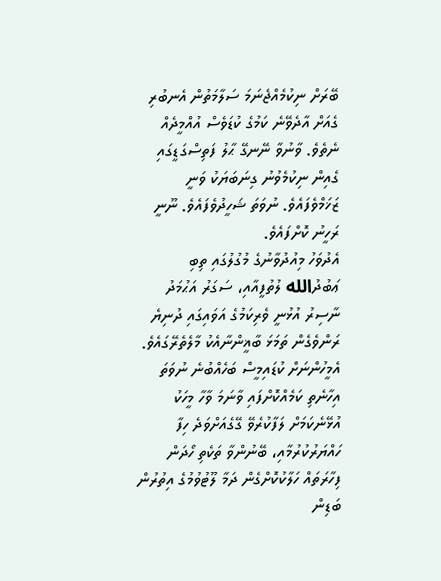ބޭރަށް ނިކުމެއްޖެނަމަ ސަލާމަތުން އެނބުރި ގެއަށް އާދެވޭނެ ކަމުގެ ކުޑަވެސް އުއްމީދެއް ނެތެވެ. ވާނުވާ ނޭނގޭ ޙާލު ފަތިސްގަޑީގައި ގެއިން ނިކުމެވުނު ގިނަބަޔަކު ވަނީ ޒަޚަމްވެފައެވެ. ނުވަތަ ޝަހީދުވެފައެވެ. ނޫނީ ރަހީނު ކޮށްފައެވެ.
އެދުވަހު މިއުދުވާނުގެ މުގުލުގައި ތިބި ޢަބުދުالله ލުތުފީއާއި، ސަގަރު އަޙުމަދު ނާސިރު އުޅުނީ ވެރިކަމުގެ އަވައިގައި ދުނިޔެ ރަންވެގެން ތަމަޅަ ބާޣީންނާއެކު މާލެތެރޭގައެވެ. އެމީހުންނަށް ކުޑައިމީސް ބަހެއްބުނެ ނުވަތަ އިހާނެތި ކަމެއްކޮށްފައި ވާނަމަ ވާހާ މީހަކު އުޅޭނެކަމަށް ލަފާކުރެވޭ ގޭގެއަށްވަދެ ހިފާ ހައްޔަރުކުރުމާއި، ބޭނުންވާ ތަކެތި ހޯދަން ފިހާރަތައް ހަލާކުކޮށްގެން ދަމާ ލޫޓުވުމުގެ އިތުރުން ބަޑިން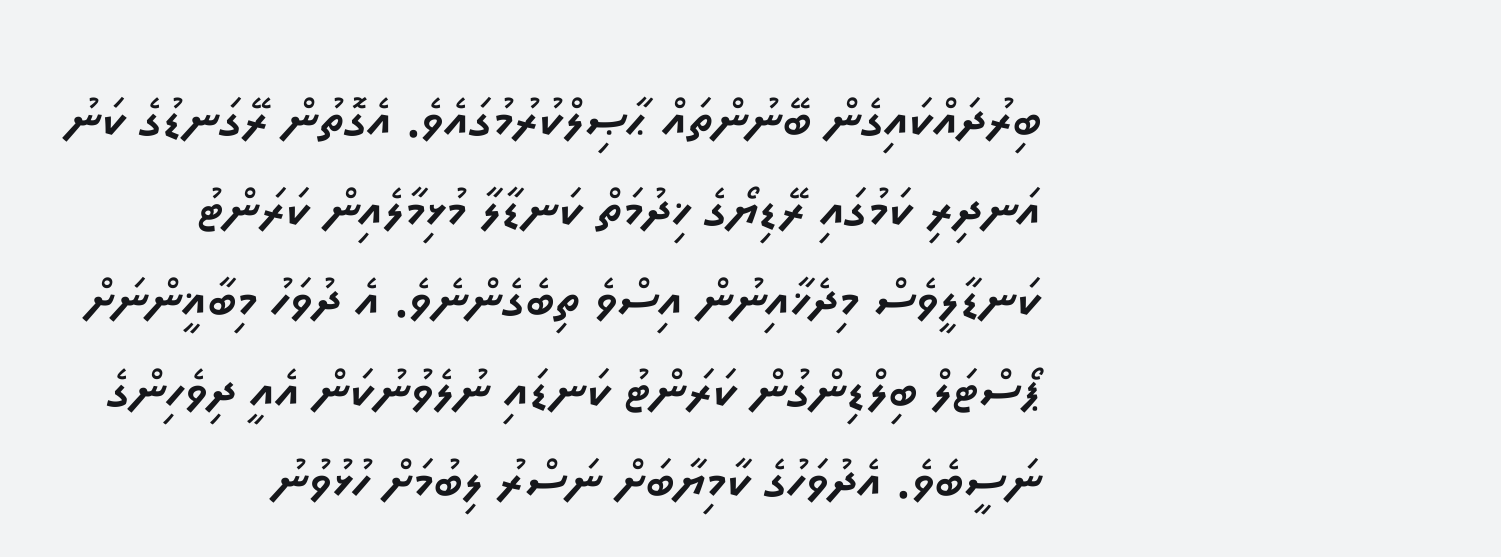ބިރުދައްކައިގެން ބޭނުންތައް ޙާޞިލްކުރުމުގައެވެ. އެގޮތުން ރޭގަނޑުގެ ކަނު އަނދިރި ކަމުގައި ރޭޑިޔޯގެ ޚިދުމަތް ކަނޑާލާ މުޅިމާލެއިން ކަރަންޓު ކަނޑާލީވެސް މިދެޚާއިނުން އިސްވެ ތިބެގެންނެވެ. އެ ދުވަހު މިބާޣީންނަށް ޕޯސްޓަލް ބިލްޑިންގުން ކަރަންޓު ކަނޑައި ނުލެވުނުކަން އެއީ ދިވެހިންގެ ނަސީބެވެ. އެދުވަހުގެ ކާމިޔާބަށް ނަސްރު ލިބުމަށް ހުޅުވުނު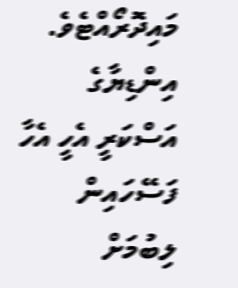މައިދޮރޯއްޓެވެ. އިންޑިޔާގެ އަސްކަރީ އެހީ އެހާ ފަސޭހައިން ލިބުމަށް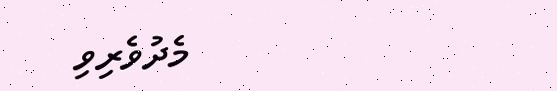މެދުވެރިވި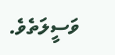ވަސީލަތެވެ.